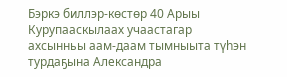Бэркэ биллэр-көстөр 40 Арыы Курупааскылаах учаастагар ахсынньы аам-даам тымныыта түһэн турдаҕына Александра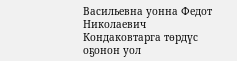Васильевна уонна Федот Николаевич Кондаковтарга төрдүс оҕонон уол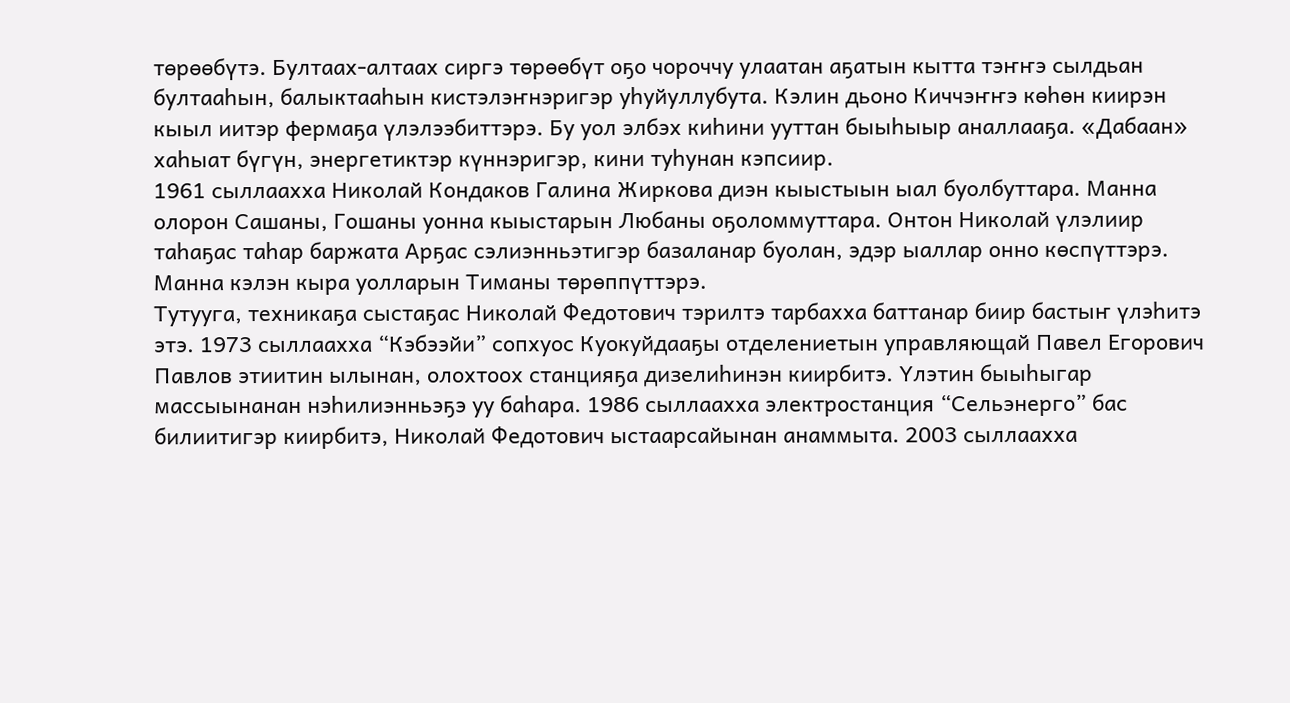төрөөбүтэ. Бултаах-алтаах сиргэ төрөөбүт оҕо чороччу улаатан аҕатын кытта тэҥҥэ сылдьан бултааһын, балыктааһын кистэлэҥнэригэр уһуйуллубута. Кэлин дьоно Киччэҥҥэ көһөн киирэн кыыл иитэр фермаҕа үлэлээбиттэрэ. Бу уол элбэх киһини ууттан быыһыыр аналлааҕа. «Дабаан» хаһыат бүгүн, энергетиктэр күннэригэр, кини туһунан кэпсиир.
1961 сыллаахха Николай Кондаков Галина Жиркова диэн кыыстыын ыал буолбуттара. Манна олорон Сашаны, Гошаны уонна кыыстарын Любаны оҕоломмуттара. Онтон Николай үлэлиир таһаҕас таһар баржата Арҕас сэлиэнньэтигэр базаланар буолан, эдэр ыаллар онно көспүттэрэ. Манна кэлэн кыра уолларын Тиманы төрөппүттэрэ.
Тутууга, техникаҕа сыстаҕас Николай Федотович тэрилтэ тарбахха баттанар биир бастыҥ үлэһитэ этэ. 1973 сыллаахха “Кэбээйи” сопхуос Куокуйдааҕы отделениетын управляющай Павел Егорович Павлов этиитин ылынан, олохтоох станцияҕа дизелиһинэн киирбитэ. Үлэтин быыһыгар массыынанан нэһилиэнньэҕэ уу баһара. 1986 сыллаахха электростанция “Сельэнерго” бас билиитигэр киирбитэ, Николай Федотович ыстаарсайынан анаммыта. 2003 сыллаахха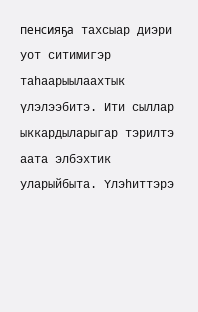пенсияҕа тахсыар диэри уот ситимигэр таһаарыылаахтык үлэлээбитэ. Ити сыллар ыккардыларыгар тэрилтэ аата элбэхтик уларыйбыта. Үлэһиттэрэ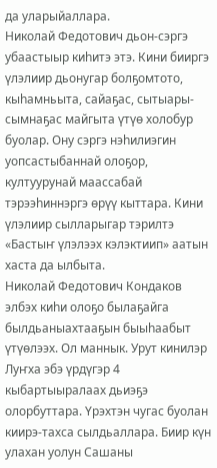да уларыйаллара.
Николай Федотович дьон-сэргэ убаастыыр киһитэ этэ. Кини бииргэ үлэлиир дьонугар болҕомтото, кыһамньыта, сайаҕас, сытыары-сымнаҕас майгыта үтүө холобур буолар. Ону сэргэ нэһилиэгин уопсастыбаннай олоҕор, култуурунай маассабай тэрээһиннэргэ өрүү кыттара. Кини үлэлиир сылларыгар тэрилтэ «Бастыҥ үлэлээх кэлэктиип» аатын хаста да ылбыта.
Николай Федотович Кондаков элбэх киһи олоҕо былаҕайга былдьаныахтааҕын быыһаабыт үтүөлээх. Ол маннык. Урут кинилэр Луҥха эбэ үрдүгэр 4 кыбартыыралаах дьиэҕэ олорбуттара. Үрэхтэн чугас буолан киирэ-тахса сылдьаллара. Биир күн улахан уолун Сашаны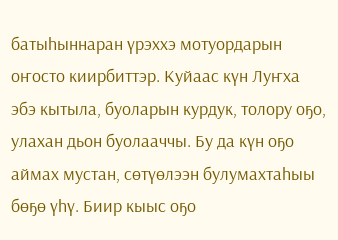батыһыннаран үрэххэ мотуордарын оҥосто киирбиттэр. Куйаас күн Луҥха эбэ кытыла, буоларын курдук, толору оҕо, улахан дьон буолааччы. Бу да күн оҕо аймах мустан, сөтүөлээн булумахтаһыы бөҕө үһү. Биир кыыс оҕо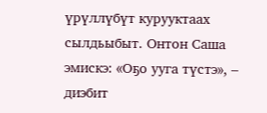үрүллүбүт курууктаах сылдьыбыт. Онтон Саша эмискэ: «Оҕо ууга түстэ», – диэбит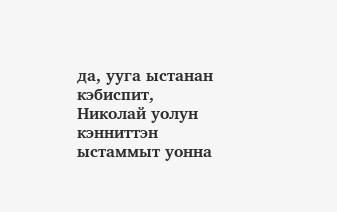да, ууга ыстанан кэбиспит, Николай уолун кэнниттэн ыстаммыт уонна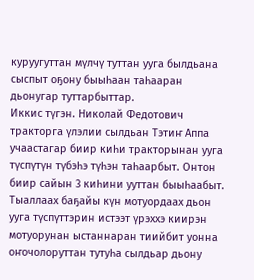куруугуттан мүлчү туттан ууга былдьана сыспыт оҕону быыһаан таһааран дьонугар туттарбыттар.
Иккис түгэн. Николай Федотович тракторга үлэлии сылдьан Тэтиҥ Аппа учаастагар биир киһи тракторынан ууга түспүтүн түбэһэ түһэн таһаарбыт. Онтон биир сайын 3 киһини ууттан быыһаабыт. Тыаллаах баҕайы күн мотуордаах дьон ууга түспүттэрин истээт үрэххэ киирэн мотуорунан ыстаннаран тиийбит уонна оҥочолоруттан тутуһа сылдьар дьону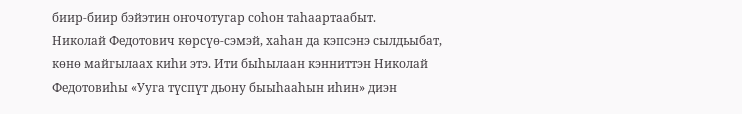биир-биир бэйэтин оҥочотугар соһон таһаартаабыт.
Николай Федотович көрсүө-сэмэй, хаһан да кэпсэнэ сылдьыбат, көнө майгылаах киһи этэ. Ити быһылаан кэнниттэн Николай Федотовиһы «Ууга түспүт дьону быыһааһын иһин» диэн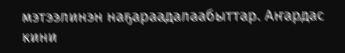мэтээлинэн наҕараадалаабыттар. Аҥардас кини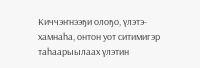Киччэҥнээҕи олоҕо, үлэтэ-хамнаһа, онтон уот ситимигэр таһаарыылаах үлэтин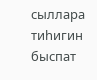сыллара тиһигин быспат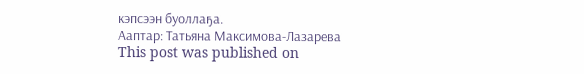кэпсээн буоллаҕа.
Ааптар: Татьяна Максимова-Лазарева
This post was published on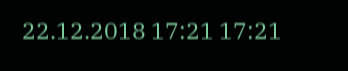22.12.2018 17:21 17:21